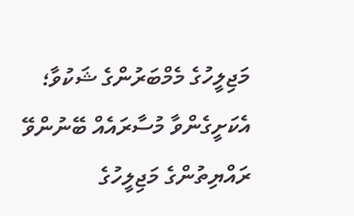މަޖިލީހުގެ މެމްބަރުންގެ ޝަކުވާ؛ އެކަށީގެންވާ މުސާރައެއް ބޭނުންވޭ
ރައްޔިތުންގެ މަޖިލީހުގެ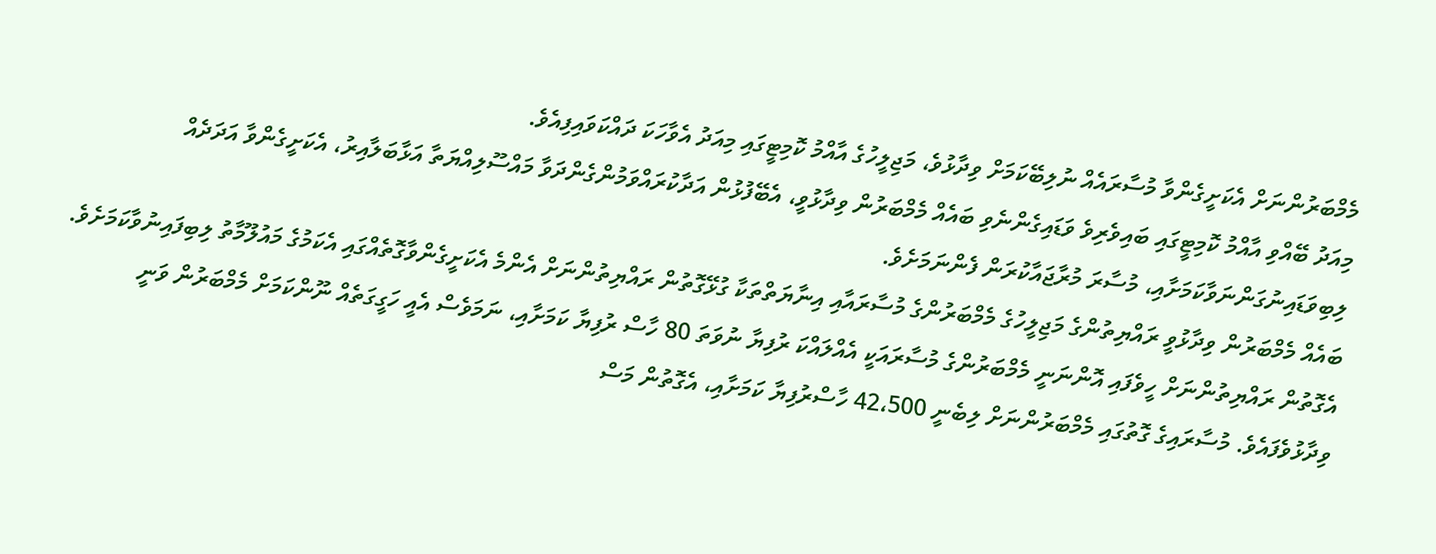މެމްބަރުންނަށް އެކަށީގެންވާ މުސާރައެއް ނުލިބޭކަމަށް ވިދާޅުވެ، މަޖިލީހުގެ އާއްމު ކޮމިޓީގައި މިއަދު އެވާހަކަ ދައްކަވައިފިއެވެ.
މިއަދު ބޭއްވި އާއްމު ކޮމިޓީގައި ބައިވެރިވެ ވަޑައިގެންނެވި ބައެއް މެމްބަރުން ވިދާޅުވީ، އެބޭފުޅުން އަދާކުރައްވަމުންގެންދަވާ މައްސޫލިއްޔަތާ އަޅާބަލާއިރު، އެކަށީގެންވާ އަދަދެއް ލިބިވަޑައިނުގަންނަވާކަމަށާއި، މުސާރަ މުރާޖައާކުރަން ފެންނަމަށެވެ.
ބައެއް މެމްބަރުން ވިދާޅުވީ ރައްޔިތުންގެ މަޖިލީހުގެ މެމްބަރުންގެ މުސާރައާއި އިނާޔަތްތަކާ ގުޅޭގޮތުން ރައްޔިތުންނަށް އެންމެ އެކަށީގެންވާގޮތެއްގައި އެކަމުގެ މައުލޫމާތު ލިބިފައިނުވާކަމަށެވެ. އެގޮތުން ރައްޔިތުންނަށް ހީވެފައި އޮންނަނީ މެމްބަރުންގެ މުސާރައަކީ އެއްލައްކަ ރުފިޔާ ނުވަތަ 80 ހާސް ރުފިޔާ ކަމަށާއި، ނަމަވެސް އެއީ ހަގީގަތެއް ނޫންކަމަށް މެމްބަރުން ވަނީ ވިދާޅުވެފައެވެ. މުސާރައިގެ ގޮތުގައި މެމްބަރުންނަށް ލިބެނީ 42،500 ހާސްރުފިޔާ ކަމަށާއި، އެގޮތުން މަސް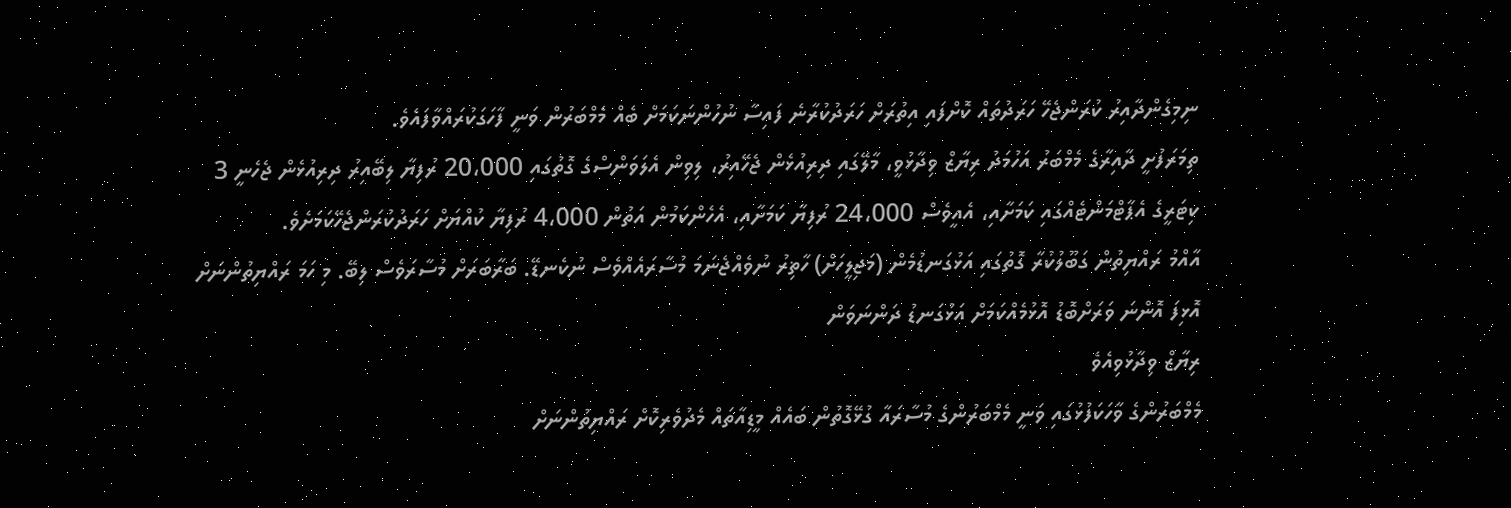ނިމިގެންދާއިރު ކުރަންޖެހޭ ހަރަދުތައް ކޮށްފައި އިތުރަށް ހަރަދުކުރާނެ ފައިސާ ނުހުންނަކަމަށް ބެއް މެމްބަރުން ވަނީ ފާހަގަކުރައްވާފައެވެ.
ތިމަރަފުށީ ދާއިރާގެ މެމްބަރު އަހުމަދު ރިޔާޒް ވިދާޅުވީ، މާލޭގައި ދިރިއުޅެން ޖެހޭއިރު، ލިވިން އެލަވަންސްގެ ގޮތުގައި 20،000 ރުފިޔާ ލިބޭއިރު ދިރިއުޅެން ޖެހެނީ 3 ކިޓަރީގެ އެޕާޓްމަންޓެއްގައި ކަމަށާއި، އެއީވެސް 24،000 ރުފިޔާ ކަމަށާއި، އެހެންކަމުން އަތުން 4،000 ރުފިޔާ ކުއްޔަށް ހަރަދުކުރަންޖެހޭކަމަށެވެ.
އާއްމު ރައްޔިތުން ގަބޫލުކުރާ ގޮތުގައި އަޅުގަނޑުމެން (މަޖިލީހަށް) ހާޡިރު ނުވެއްޖެނަމަ މުސާރައެއްވެސް ނުކެނޑޭ. ބަރާބަރަށް މުސާރަވެސް ލިބޭ. މި ހަމަ ރައްޔިތުންނަށް އޮޅިފަ އޮންނަ ވަރަށްބޮޑު އޮޅުމެއްކަމަށް އަޅުގަނޑު ދަންނަވަން
ރިޔާޒް ވިދާޅުވިއެވެ
މެމްބަރުންގެ ވާހަކަފުޅުގައި ވަނީ މެމްބަރުންގެ މުސާރައާ ގުޅޭގޮތުން ބައެއް މީޑިއާތައް މެދުވެރިކޮށް ރައްޔިތުންނަށް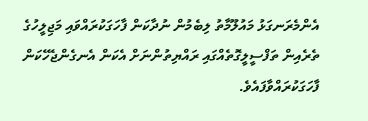އެންމެރަނގަޅު މައުލޫމާތު ލިބެމުން ނުދާކަން ފާހަގަކުރައްވައި މަޖިލީހުގެ ތެރެއިން ތަފްސީލީގޮތެއްގައި ރައްޔިތުންނަށް އެކަން އެނގެންޖެހޭކަން ފާހަގަކުރައްވާފައެވެ.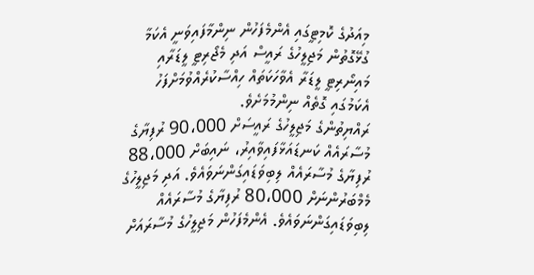މިއަދުގެ ކޮމިޓީގައި އެންމެފަހުން ނިންމާފައިވަނީ އެކަމާ ގުޅޭގޮތުން މަޖިލީހުގެ ރައީސް އަދި މެޖޯރިޓީ ލީޑަރާއި މައިނޯރިޓީ ލީޑަރާ އެވާހަކަތައް ހިއްސާކުރެއްވުމަށްފަހު އެކަމުގައި ގޮތެއް ނިންމުމަށެވެ.
ރައްޔިތުންގެ މަޖިލީހުގެ ރައީސަށް 90،000 ރުފިޔާގެ މުސާރައެއް ކަނޑައަޅާފައިވާއިރު، ނައިބަށް 88،000 ރުފިޔާގެ މުސާރައެއް ލިބިވަޑައިގަންނަވައެވެ. އަދި މަޖިލީހުގެ މެމްބަރުންނަށް 80،000 ރުފިޔާގެ މުސާރައެއް ލިބިވަޑައިގަންނަވައެވެ. އެންމެފަހުން މަޖިލީހުގެ މުސާރައަށް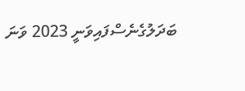ބަދަލުގެނެސްފައިވަނީ 2023 ވަނަ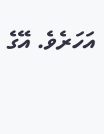އަހަރެވެ. އޭގެ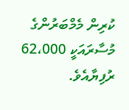ކުރިން މެމްބަރުންގެ މުސާރައަކީ 62،000 ރުފިޔާއެވެ.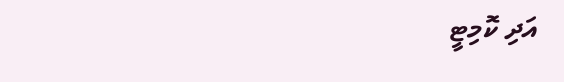އަދި ކޮމިޓީ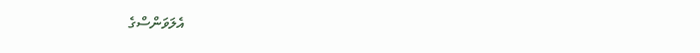އެލަވަންސްގެ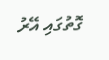ގޮތުގައި އޭރު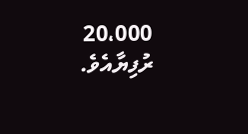20،000 ރުފިޔާއެވެ.